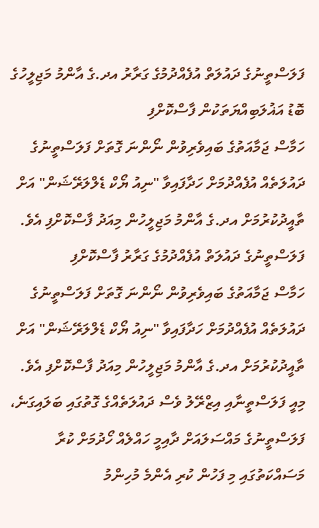ފަލަސްތީނުގެ ދައުލަތް އުފެއްދުމުގެ ގަރާރު އދ.ގެ އާންމު މަޖިލީހުގެ ބޮޑު އަޣުލަބިއްޔަތަކުން ފާސްކޮށްފި
ހަމާސް ޖަމާއަތުގެ ބައިވެރިވުން ނޯންނަ ގޮތަށް ފަލަސްތީނުގެ ދައުލަތެއް އުފެއްދުމަށް ހަދާފައިވާ "ނިއު ޔޯކް ޑެލްލަރޭޝަން" އަށް ތާއީދުކުރުމަށް އދ.ގެ އާންމު މަޖިލީހުން މިއަދު ފާސްކޮށްފި އެވެ.
ފަލަސްތީނުގެ ދައުލަތް އުފެއްދުމުގެ ގަރާރު ފާސްކޮށްފި
ހަމާސް ޖަމާއަތުގެ ބައިވެރިވުން ނޯންނަ ގޮތަށް ފަލަސްތީނުގެ ދައުލަތެއް އުފެއްދުމަށް ހަދާފައިވާ "ނިއު ޔޯކް ޑެލްލަރޭޝަން" އަށް ތާއީދުކުރުމަށް އދ.ގެ އާންމު މަޖިލީހުން މިއަދު ފާސްކޮށްފި އެވެ.
މިއީ ފަލަސްތީނާއި އިޒްރޭލު ވެސް ދައުލަތެއްގެ ގޮތުގައި ބަލައިގަނެ، ފަލަސްތީނުގެ މައްސަލައަށް ދާއިމީ ހައްލެއް ހޯދުމަށް ކުރާ މަސައްކަތުގައި މި ފަހުން ކުރި އެންމެ މުހިންމު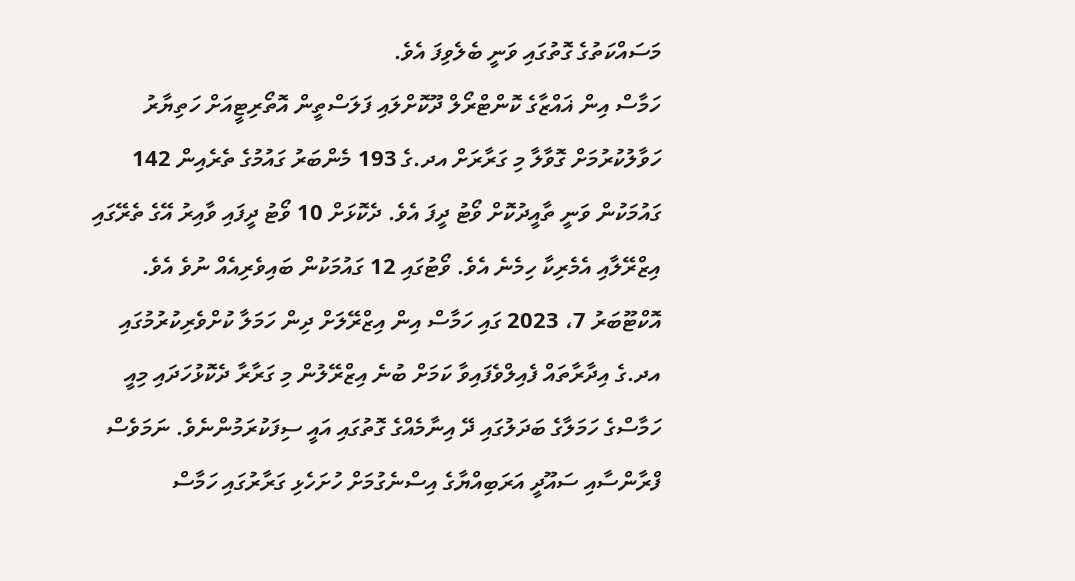މަސައްކަތުގެ ގޮތުގައި ވަނީ ބެލެވިފަ އެވެ.
ހަމާސް އިން ޣައްޒާގެ ކޮންޓްރޯލް ދޫކޮށްލައި ފަލަސްތީން އޮތޯރިޓީއަށް ހަތިޔާރު ހަވާލުކުރުމަށް ގޮވާލާ މި ގަރާރަށް އދ.ގެ 193 މެންބަރު ގައުމުގެ ތެރެއިން 142 ގައުމަކުން ވަނީ ތާއީދުކޮށް ވޯޓު ދީފަ އެވެ. ދެކޮޅަށް 10 ވޯޓު ދީފައި ވާއިރު އޭގެ ތެރޭގައި އިޒްރޭލާއި އެމެރިކާ ހިމެނެ އެވެ. ވޯޓުގައި 12 ގައުމަކުން ބައިވެރިއެއް ނުވެ އެވެ.
އޮކްޓޫބަރު 7، 2023 ގައި ހަމާސް އިން އިޒްރޭލަށް ދިން ހަމަލާ ކުށްވެރިކުރުމުގައި އދ.ގެ އިދާރާތައް ފެއިލްވެފައިވާ ކަމަށް ބުނެ އިޒްރޭލުން މި ގަރާރާ ދެކޮޅުހަދައި މިއީ ހަމާސްގެ ހަމަލާގެ ބަދަލުގައި ދޭ އިނާމެއްގެ ގޮތުގައި އައީ ސިފަކުރަމުންނެވެ. ނަމަވެސް ފްރާންސާއި ސައޫދީ އަރަބިއްޔާގެ އިސްނެގުމަށް ހުށަހެޅި ގަރާރުގައި ހަމާސް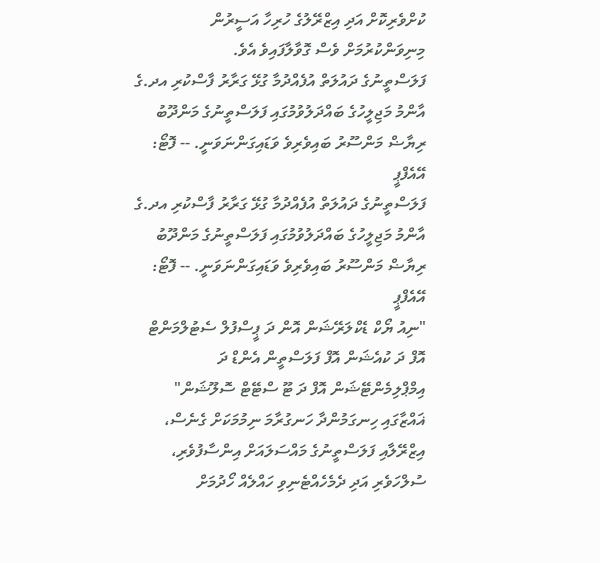ކުށްވެރިކޮށް އަދި އިޒްރޭލުގެ ހުރިހާ އަސީރުން މިނިވަންކުރުމަށް ވެސް ގޮވާލާފައިވެ އެވެ.
ފަލަސްތީނުގެ ދައުލަތް އުފެއްދުމާ ގުޅޭ ގަރާރު ފާސްކުރި އދ.ގެ އާންމު މަޖިލީހުގެ ބައްދަލުވުމުގައި ފަލަސްތީނުގެ މަންދޫބު ރިޔާޟް މަންސޫރު ބައިވެރިވެ ވަޑައިގަންނަވަނީ. -- ފޮޓޯ: އޭއެފްޕީ
ފަލަސްތީނުގެ ދައުލަތް އުފެއްދުމާ ގުޅޭ ގަރާރު ފާސްކުރި އދ.ގެ އާންމު މަޖިލީހުގެ ބައްދަލުވުމުގައި ފަލަސްތީނުގެ މަންދޫބު ރިޔާޟް މަންސޫރު ބައިވެރިވެ ވަޑައިގަންނަވަނީ. -- ފޮޓޯ: އޭއެފްޕީ
"ނިއު ޔޯކް ޑެކްލަރޭޝަން އޮން ދަ ޕީސްފުލް ސެޓުލްމަންޓް އޮފް ދަ ކުއެޝަން އޮފް ފަލަސްތީން އެންޑް ދަ އިމްޕްލިމެންޓޭޝަން އޮފް ދަ ޓޫ ސްޓޭޓް ސޮލޫޝަން" ޣައްޒާގައި ހިނގަމުންދާ ހަނގުރާމަ ނިމުމަކަށް ގެނެސް، އިޒްރޭލާއި ފަލަސްތީނުގެ މައްސަލައަށް އިންސާފުވެރި، ސުލްހަވެރި އަދި ދެމެހެއްޓެނިވި ހައްލެއް ހޯދުމަށް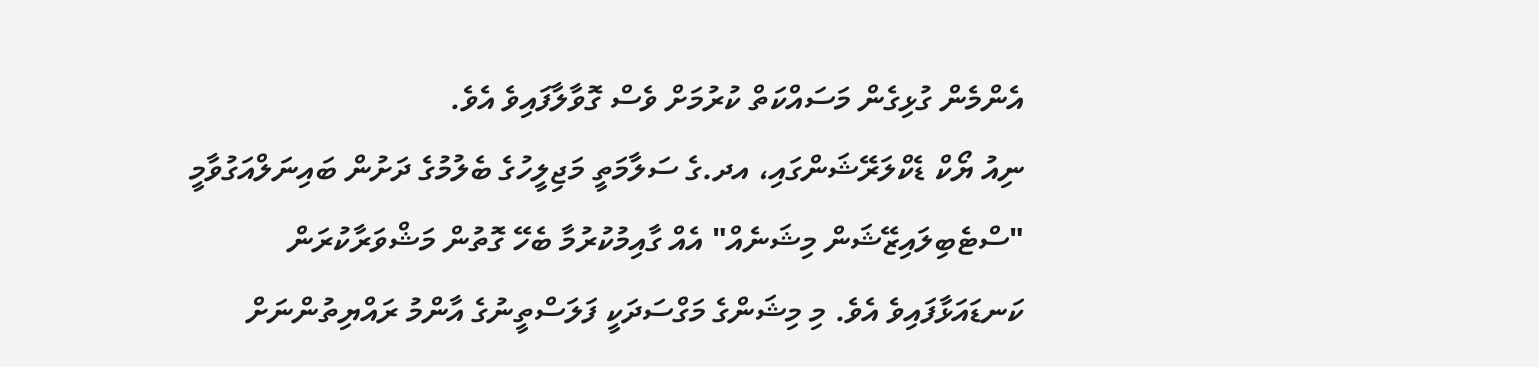އެންމެން ގުޅިގެން މަސައްކަތް ކުރުމަށް ވެސް ގޮވާލާފައިވެ އެވެ.
ނިއު ޔޯކް ޑެކްލަރޭޝަންގައި، އދ.ގެ ސަލާމަތީ މަޖިލީހުގެ ބެލުމުގެ ދަށުން ބައިނަލްއަގުވާމީ "ސްޓެބިލައިޒޭޝަން މިޝަނެއް" އެއް ގާއިމުކުރުމާ ބެހޭ ގޮތުން މަޝްވަރާކުރަން ކަނޑައަޅާފައިވެ އެވެ. މި މިޝަންގެ މަގްސަދަކީ ފަލަސްތީނުގެ އާންމު ރައްޔިތުންނަށް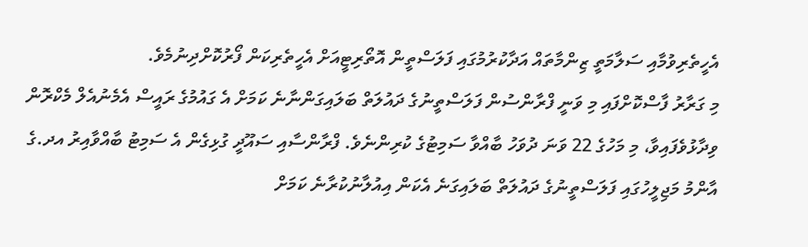އެހީތެރިވުމާއި ސަލާމަތީ ޒިންމާތައް އަދާކުރުމުގައި ފަލަސްތީން އޮތޯރިޓީއަށް އެހީތެރިކަން ފޯރުކޮށްދިނުމެވެ.
މި ގަރާރު ފާސްކޮށްފައި މި ވަނީ ފްރާންސުން ފަލަސްތީނުގެ ދައުލަތް ބަލައިގަންނާނެ ކަމަށް އެ ގައުމުގެ ރައީސް އެމެނުއެލް މެކްރޮން ވިދާޅުވެފައިވާ، މި މަހުގެ 22 ވަނަ ދުވަހު ބާއްވާ ސަމިޓުގެ ކުރިންނެވެ. ފްރާންސާއި ސައޫދީ ގުޅިގެން އެ ސަމިޓު ބާއްވާއިރު އދ.ގެ އާންމު މަޖިލީހުގައި ފަލަސްތީނުގެ ދައުލަތް ބަލައިގަނެ އެކަން އިއުލާނުކުރާނެ ކަމަށް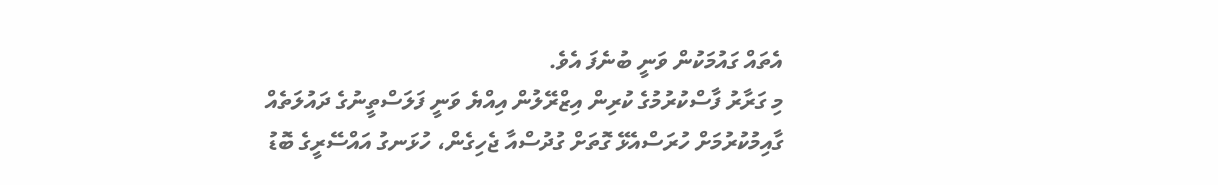އެތައް ގައުމަކުން ވަނީ ބުނެފަ އެވެ.
މި ގަރާރު ފާސްކުރުމުގެ ކުރިން އިޒްރޭލުން އިއްޔެ ވަނީ ފަލަސްތީނުގެ ދައުލަތެއް ގާއިމުކުރުމަށް ހުރަސްއެޅޭ ގޮތަށް ގުދުސްއާ ޖެހިގެން، ހުޅަނގު އައްސޭރީގެ ބޮޑު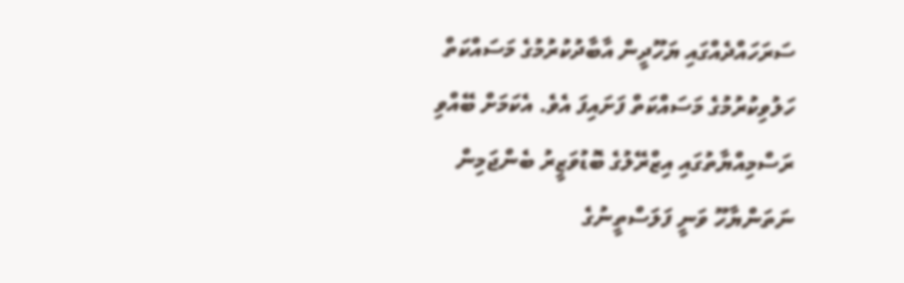ސަރަހައްދެއްގައި ޔަހޫދީން އާބާދުކުރުމުގެ މަސައްކަތް ހަލުވިކުރުމުގެ މަސައްކަތް ފަށައިފަ އެވެ. އެކަމަށް ބޭއްވި ރަސްމިއްޔާތުގައި އިޒްރޭލުގެ ބޮޑުވަޒީރު ބެންޖަމިން ނަތަންޔާހޫ ވަނީ ފަލަސްތީނުގެ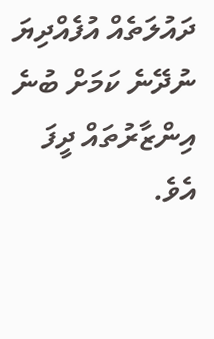ދައުލަތެއް އުފެއްދިޔަ ނުދޭނެ ކަމަށް ބުނެ އިންޒާރުތައް ދީފަ އެވެ.